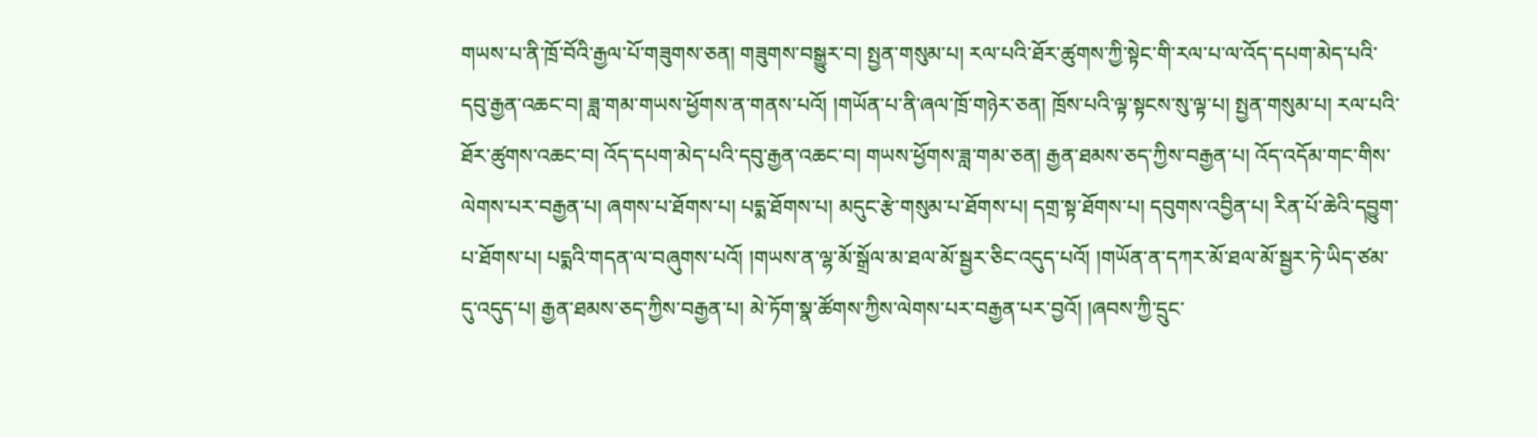གཡས་པ་ནི་ཁྲོ་བོའི་རྒྱལ་པོ་གཟུགས་ཅན། གཟུགས་བསྒྱུར་བ། སྤྱན་གསུམ་པ། རལ་པའི་ཐོར་ཚུགས་ཀྱི་སྟེང་གི་རལ་པ་ལ་འོད་དཔག་མེད་པའི་དབུ་རྒྱན་འཆང་བ། ཟླ་གམ་གཡས་ཕྱོགས་ན་གནས་པའོ། །གཡོན་པ་ནི་ཞལ་ཁྲོ་གཉེར་ཅན། ཁྲོས་པའི་ལྟ་སྟངས་སུ་ལྟ་པ། སྤྱན་གསུམ་པ། རལ་པའི་ཐོར་ཚུགས་འཆང་བ། འོད་དཔག་མེད་པའི་དབུ་རྒྱན་འཆང་བ། གཡས་ཕྱོགས་ཟླ་གམ་ཅན། རྒྱན་ཐམས་ཅད་ཀྱིས་བརྒྱན་པ། འོད་འདོམ་གང་གིས་ལེགས་པར་བརྒྱན་པ། ཞགས་པ་ཐོགས་པ། པདྨ་ཐོགས་པ། མདུང་རྩེ་གསུམ་པ་ཐོགས་པ། དགྲ་སྟ་ཐོགས་པ། དབུགས་འབྱིན་པ། རིན་པོ་ཆེའི་དབྱུག་པ་ཐོགས་པ། པདྨའི་གདན་ལ་བཞུགས་པའོ། །གཡས་ན་ལྷ་མོ་སྒྲོལ་མ་ཐལ་མོ་སྦྱར་ཅིང་འདུད་པའོ། །གཡོན་ན་དཀར་མོ་ཐལ་མོ་སྦྱར་ཏེ་ཡིད་ཙམ་དུ་འདུད་པ། རྒྱན་ཐམས་ཅད་ཀྱིས་བརྒྱན་པ། མེ་ཏོག་སྣ་ཚོགས་ཀྱིས་ལེགས་པར་བརྒྱན་པར་བྱའོ། །ཞབས་ཀྱི་དྲུང་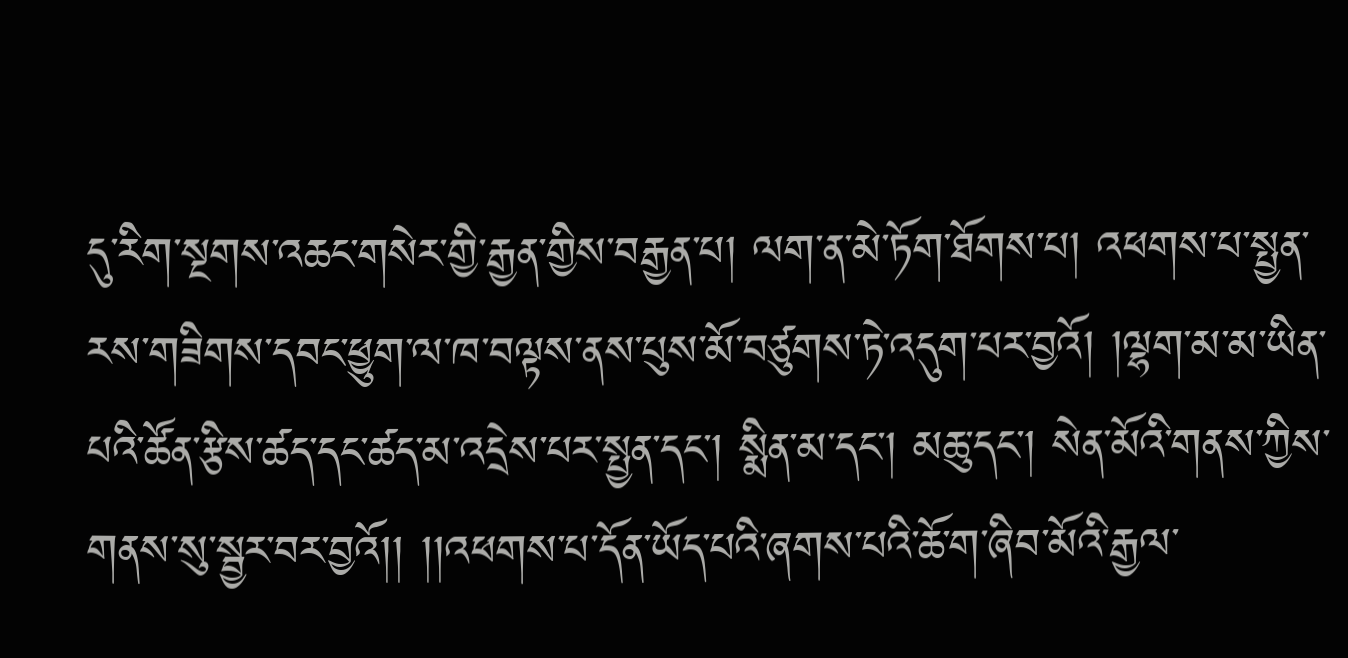དུ་རིག་སྔགས་འཆང་གསེར་གྱི་རྒྱན་གྱིས་བརྒྱན་པ། ལག་ན་མེ་ཏོག་ཐོགས་པ། འཕགས་པ་སྤྱན་རས་གཟིགས་དབང་ཕྱུག་ལ་ཁ་བལྟས་ནས་པུས་མོ་བཙུགས་ཏེ་འདུག་པར་བྱའོ། །ལྷག་མ་མ་ཡིན་པའི་ཚོན་རྩིས་ཚད་དང་ཚད་མ་འདྲེས་པར་སྤྱན་དང་། སྨིན་མ་དང་། མཆུ་དང་། སེན་མོའི་གནས་ཀྱིས་གནས་སུ་སྦྱར་བར་བྱའོ།། །།འཕགས་པ་དོན་ཡོད་པའི་ཞགས་པའི་ཆོ་ག་ཞིབ་མོའི་རྒྱལ་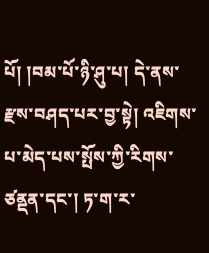པོ། །བམ་པོ་ཉི་ཤུ་པ། དེ་ནས་རྫས་བཤད་པར་བྱ་སྟེ། འཇིགས་པ་མེད་པས་སྤོས་ཀྱི་རིགས་ཙནྡན་དང་། ཏ་ག་ར་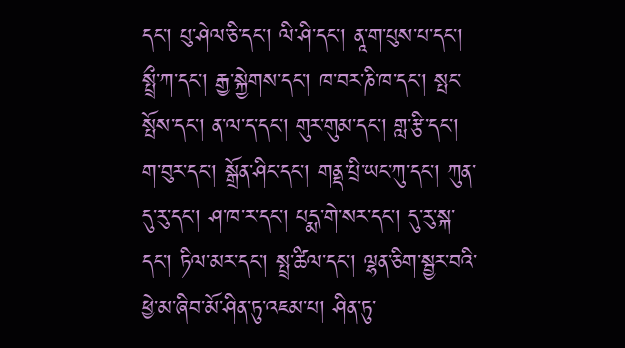དང་། པུ་ཤེལ་ཅི་དང་། ལི་ཤི་དང་། ནཱ་ག་པུས་པ་དང་། སྤྲྀ་ཀ་དང་། རྒྱ་སྐྱེགས་དང་། ཁ་བར་ཎི་ཁ་དང་། སྤང་སྤོས་དང་། ན་ལ་ད་དང་། གུར་གུམ་དང་། གླ་རྩི་དང་། ག་བུར་དང་། སྒྲོན་ཤིང་དང་། གནྡ་པྲི་ཡང་ཀུ་དང་། ཀུན་དུ་རུ་དང་། ཤ་ཁ་ར་དང་། པདྨ་གེ་སར་དང་། དུ་རུ་སྐ་དང་། ཏིལ་མར་དང་། སྤྲ་ཚིལ་དང་། ལྷན་ཅིག་སྦྱར་བའི་ཕྱེ་མ་ཞིབ་མོ་ཤིན་ཏུ་འཇམ་པ། ཤིན་ཏུ་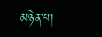མཉེན་པ།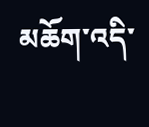མཆོག་འདི་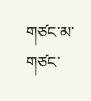གཙང་མ་གཙང་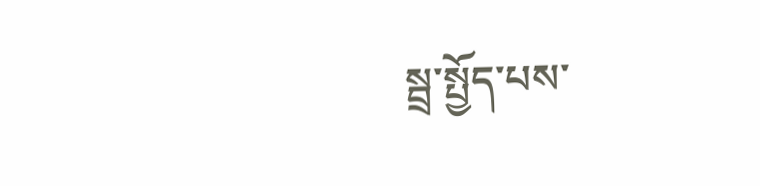སྦྲ་སྤྱོད་པས་